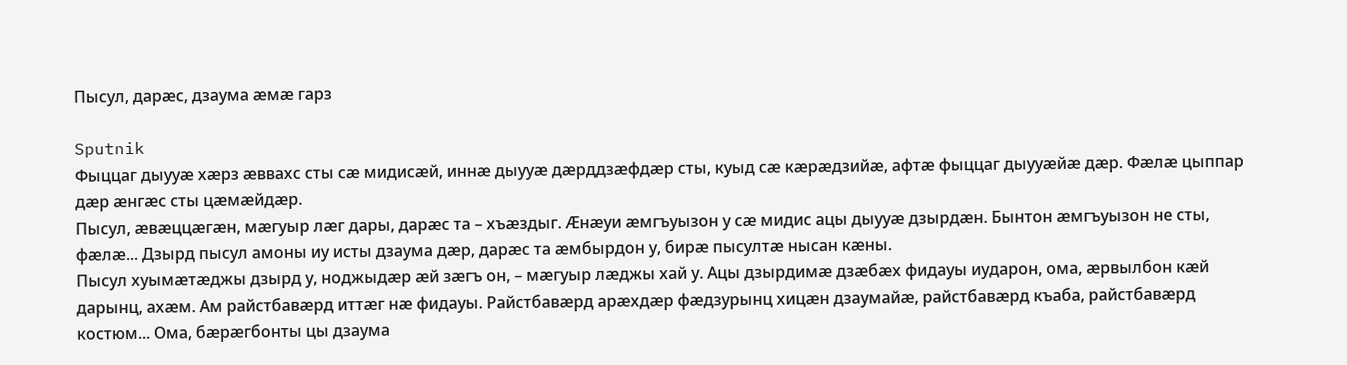Пысул, дарæс, дзаума æмæ гарз

Sputnik
Фыццаг дыууæ хæрз æввахс сты сæ мидисæй, иннæ дыууæ дæрддзæфдæр сты, куыд сæ кæрæдзийæ, афтæ фыццаг дыууæйæ дæр. Фæлæ цыппар дæр æнгæс сты цæмæйдæр.
Пысул, æвæццæгæн, мæгуыр лæг дары, дарæс та – хъæздыг. Æнæуи æмгъуызон у сæ мидис ацы дыууæ дзырдæн. Бынтон æмгъуызон не сты, фæлæ... Дзырд пысул амоны иу исты дзаума дæр, дарæс та æмбырдон у, бирæ пысултæ нысан кæны.
Пысул хуымæтæджы дзырд у, ноджыдæр æй зæгъ он, – мæгуыр лæджы хай у. Ацы дзырдимæ дзæбæх фидауы иударон, ома, æрвылбон кæй дарынц, ахæм. Ам райстбавæрд иттæг нæ фидауы. Райстбавæрд арæхдæр фæдзурынц хицæн дзаумайæ, райстбавæрд къаба, райстбавæрд костюм... Ома, бæрæгбонты цы дзаума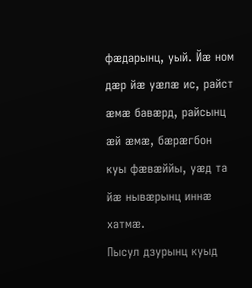фæдарынц, уый. Йæ ном дæр йæ уæлæ ис, райст æмæ бавæрд, райсынц æй æмæ, бæрæгбон куы фæвæййы, уæд та йæ нывæрынц иннæ хатмæ.
Пысул дзурынц куыд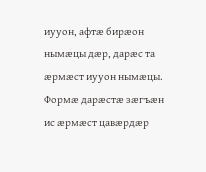иууон, афтæ бирæон нымæцы дæр, дарæс та æрмæст иууон нымæцы. Формæ дарæстæ зæгъæн ис æрмæст цавæрдæр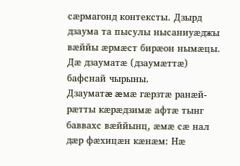сæрмагонд контексты. Дзырд дзаума та пысулы нысаниуæджы вæййы æрмæст бирæон нымæцы. Дæ дзауматæ (дзаумæттæ) бафснай чырыны.
Дзауматæ æмæ гæрзтæ ранæй-рæтты кæрæдзимæ афтæ тынг баввахс вæййынц, æмæ сæ нал дæр фæхицæн кæнæм: Нæ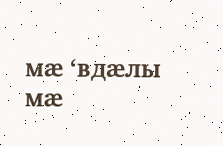мæ ‘вдæлы мæ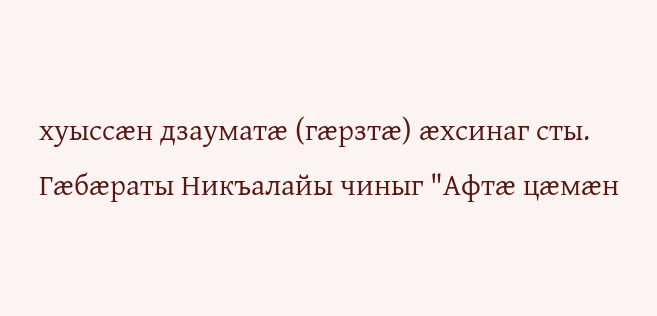хуыссæн дзауматæ (гæрзтæ) æхсинаг сты.
Гæбæраты Никъалайы чиныг "Афтæ цæмæн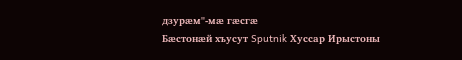дзурæм"-мæ гæсгæ
Бæстонæй хъусут Sputnik Хуссар Ирыстоны